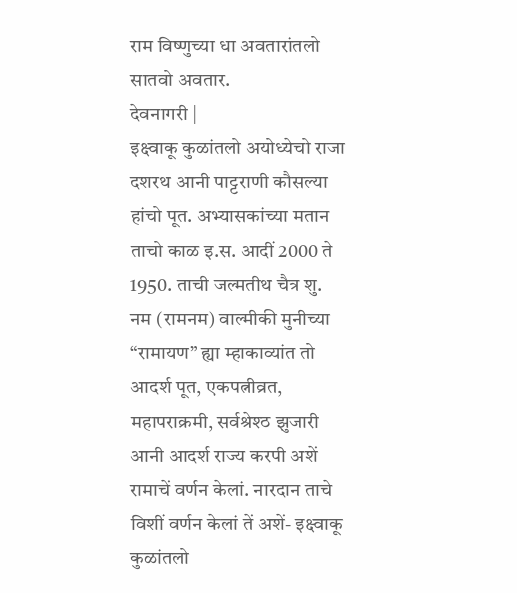राम विष्णुच्या धा अवतारांतलो सातवो अवतार.
देवनागरी |
इक्ष्वाकू कुळांतलो अयोध्येचो राजा दशरथ आनी पाट्टराणी कौसल्या हांचो पूत. अभ्यासकांच्या मतान ताचो काळ इ.स. आदीं 2000 ते 1950. ताची जल्मतीथ चैत्र शु. नम (रामनम) वाल्मीकी मुनीच्या “रामायण” ह्या म्हाकाव्यांत तो आदर्श पूत, एकपत्नीव्रत, महापराक्रमी, सर्वश्रेश्ठ झुजारी आनी आदर्श राज्य करपी अशें रामाचें वर्णन केलां. नारदान ताचे विशीं वर्णन केलां तें अशें- इक्ष्वाकू कुळांतलो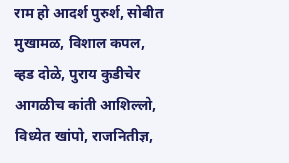राम हो आदर्श पुरुर्श, सोबीत मुखामळ, विशाल कपल, व्हड दोळे, पुराय कुडीचेर आगळीच कांती आशिल्लो, विध्येत खांपो, राजनितीज्ञ,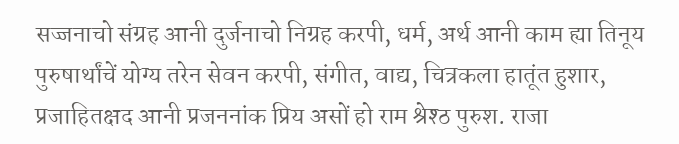सज्जनाचो संग्रह आनी दुर्जनाचो निग्रह करपी, धर्म, अर्थ आनी काम ह्या तिनूय पुरुषार्थांचें योग्य तरेन सेवन करपी, संगीत, वाद्य, चित्रकला हातूंत हुशार, प्रजाहितक्षद आनी प्रजननांक प्रिय असों हो राम श्रेश्ठ पुरुश. राजा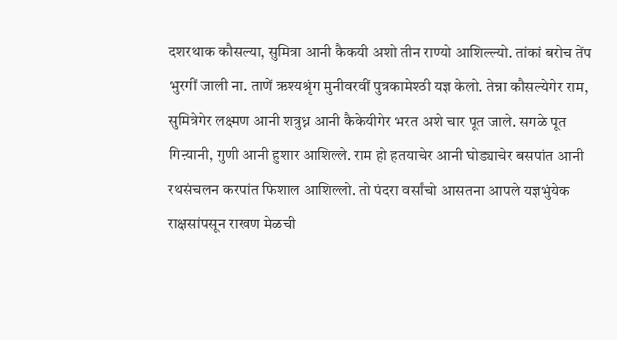दशरथाक कौसल्या, सुमित्रा आनी कैकयी अशो तीन राण्यो आशिल्ल्यो. तांकां बरोच तेंप भुरगीं जाली ना. ताणें ऋश्यश्रृंग मुनीवरवीं पुत्रकामेश्ठी यज्ञ केलो. तेन्ना कौसल्येगेर राम, सुमित्रेगेर लक्ष्मण आनी शत्रुध्न आनी कैकेयीगेर भरत अशे चार पूत जाले. सगळे पूत गिऩ्यानी, गुणी आनी हुशार आशिल्ले. राम हो हतयाचेर आनी घोड्याचेर बसपांत आनी रथसंचलन करपांत फिशाल आशिल्लो. तो पंदरा वर्सांचो आसतना आपले यज्ञभुंयेक राक्षसांपसून राखण मेळची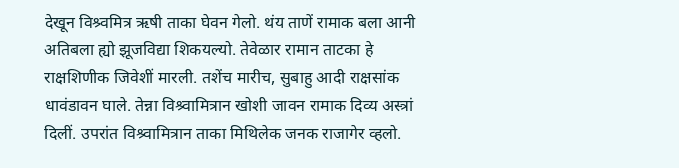देखून विश्र्वमित्र ऋषी ताका घेवन गेलो. थंय ताणें रामाक बला आनी अतिबला ह्यो झूजविद्या शिकयल्यो. तेवेळार रामान ताटका हे राक्षशिणीक जिवेशीं मारली. तशेंच मारीच, सुबाहु आदी राक्षसांक धावंडावन घाले. तेन्ना विश्र्वामित्रान खोशी जावन रामाक दिव्य अस्त्रां दिलीं. उपरांत विश्र्वामित्रान ताका मिथिलेक जनक राजागेर व्हलो.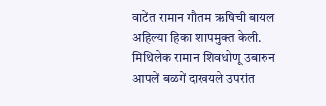वाटेंत रामान गौतम ऋषिची बायल अहिल्या हिका शापमुक्त केली.
मिथिलेक रामान शिवधोणू उबारुन आपलें बळगें दाखयले उपरांत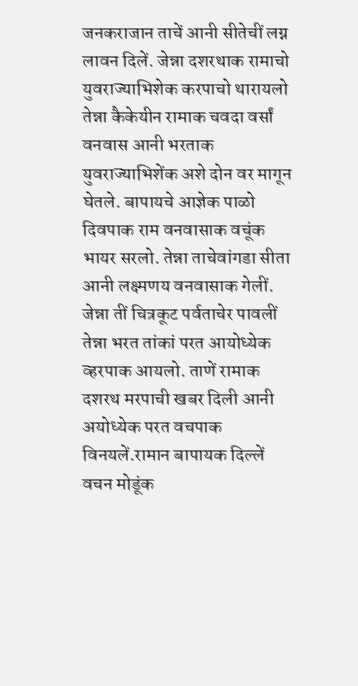जनकराजान ताचें आनी सीतेचीं लग्न लावन दिलें. जेन्ना दशरथाक रामाचो युवराज्याभिशेक करपाचो थारायलो तेन्ना कैकेयीन रामाक चवदा वर्सां वनवास आनी भरताक युवराज्याभिशेंक अशे दोन वर मागून घेतले. बापायचे आज्ञेक पाळो दिवपाक राम वनवासाक वचूंक भायर सरलो. तेन्ना ताचेवांगडा सीता आनी लक्ष्मणय वनवासाक गेलीं. जेन्ना तीं चित्रकूट पर्वताचेर पावलीं तेन्ना भरत तांकां परत आयोध्येक व्हरपाक आयलो. ताणें रामाक दशरथ मरपाची खबर दिली आनी अयोध्येक परत वचपाक विनयलें.रामान बापायक दिल्लें वचन मोडूंक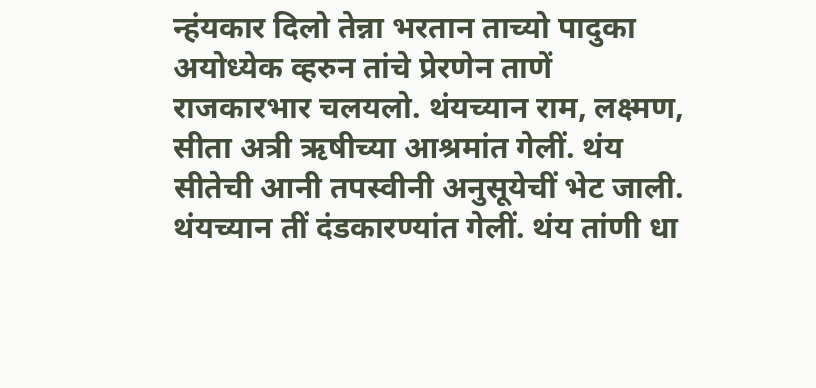न्हंयकार दिलो तेन्ना भरतान ताच्यो पादुका अयोध्येक व्हरुन तांचे प्रेरणेन ताणें राजकारभार चलयलो. थंयच्यान राम, लक्ष्मण, सीता अत्री ऋषीच्या आश्रमांत गेलीं. थंय सीतेची आनी तपस्वीनी अनुसूयेचीं भेट जाली. थंयच्यान तीं दंडकारण्यांत गेलीं. थंय तांणी धा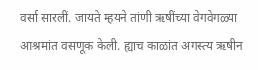वर्सा सारलीं. जायते म्हयने तांणी ऋषींच्या वेगवेगळ्या आश्रमांत वसणूक केली. ह्याच काळांत अगस्त्य ऋषीन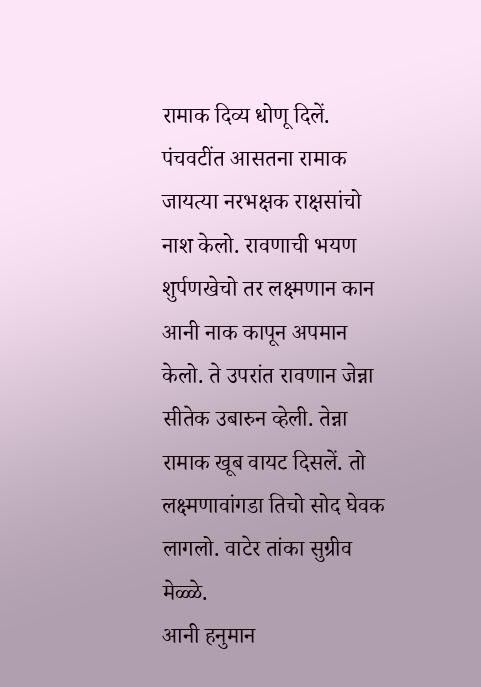रामाक दिव्य धोणू दिलें. पंचवटींत आसतना रामाक जायत्या नरभक्षक राक्षसांचो नाश केलो. रावणाची भयण शुर्पणखेचो तर लक्ष्मणान कान आनी नाक कापून अपमान केलो. ते उपरांत रावणान जेन्ना सीतेक उबारुन व्हेली. तेन्ना रामाक खूब वायट दिसलें. तो लक्ष्मणावांगडा तिचो सोद घेवक लागलो. वाटेर तांका सुग्रीव मेळ्ळे.
आनी हनुमान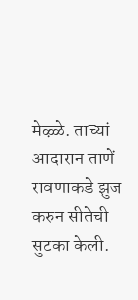मेऴ्ळे. ताच्यां आदारान ताणें रावणाकडे झुज करुन सीतेची सुटका केली.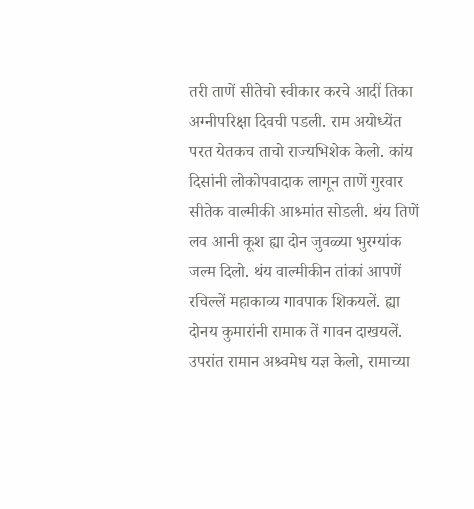तरी ताणें सीतेचो स्वीकार करचे आदीं तिका अग्नीपरिक्षा दिवची पडली. राम अयोध्येंत परत येतकच ताचो राज्यभिशेक केलो. कांय दिसांनी लोकोपवादाक लागून ताणें गुरवार सीतेक वाल्मीकी आश्र्मांत सोडली. थंय तिणें लव आनी कूश ह्या दोन जुवळ्या भुरग्यांक जल्म दिलो. थंय वाल्मीकीन तांकां आपणें रचिल्लें महाकाव्य गावपाक शिकयलें. ह्या दोनय कुमारांनी रामाक तें गावन दाखयलें. उपरांत रामान अश्र्वमेध यज्ञ केलो, रामाच्या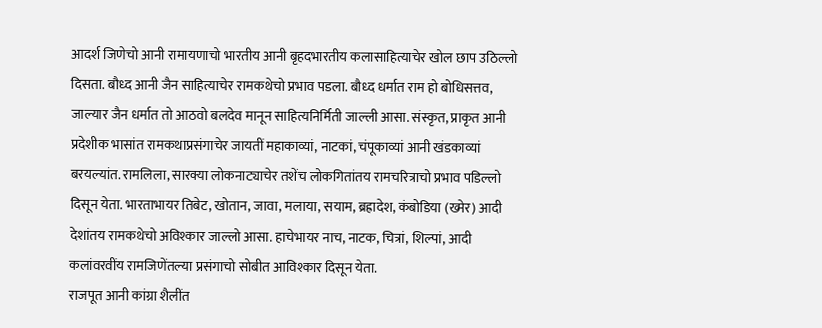आदर्श जिणेचो आनी रामायणाचो भारतीय आनी बृहदभारतीय कलासाहित्याचेर खोल छाप उठिल्लो दिसता. बौध्द आनी जैन साहित्याचेर रामकथेचो प्रभाव पडला. बौध्द धर्मात राम हो बोधिसत्तव, जाल्यार जैन धर्मात तो आठवो बलदेव मानून साहित्यनिर्मिती जाल्ली आसा. संस्कृत, प्राकृत आनी प्रदेशीक भासांत रामकथाप्रसंगाचेर जायतीं महाकाव्यां, नाटकां, चंपूकाव्यां आनी खंडकाव्यां बरयल्यांत. रामलिला, सारक्या लोकनाट्याचेर तशेंच लोकगितांतय रामचरित्राचो प्रभाव पडिल्लो दिसून येता. भारताभायर तिबेट, खोतान, जावा, मलाया, सयाम, ब्रह्रादेश, कंबोडिया (ख्मेर) आदी देशांतय रामकथेचो अविश्कार जाल्लो आसा. हाचेभायर नाच, नाटक, चित्रां, शिल्पां, आदी कलांवरवींय रामजिणेंतल्या प्रसंगाचो सोबीत आविश्कार दिसून येता.
राजपूत आनी कांग्रा शैलींत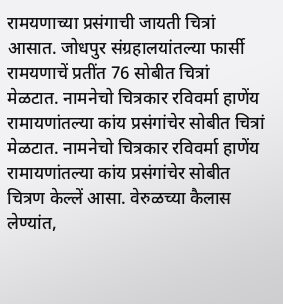रामयणाच्या प्रसंगाची जायती चित्रां आसात. जोधपुर संग्रहालयांतल्या फार्सी रामयणाचें प्रतींत 76 सोबीत चित्रां मेळटात. नामनेचो चित्रकार रविवर्मा हाणेंय रामायणांतल्या कांय प्रसंगांचेर सोबीत चित्रां मेळटात. नामनेचो चित्रकार रविवर्मा हाणेंय रामायणांतल्या कांय प्रसंगांचेर सोबीत चित्रण केल्लें आसा. वेरुळच्या कैलास लेण्यांत,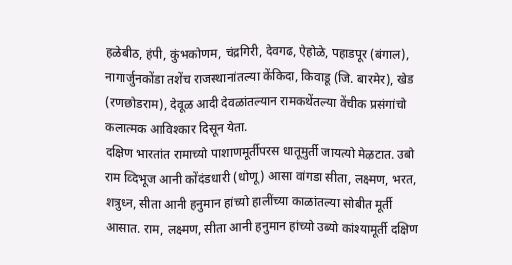हळेबीठ, हंपी, कुंभकोणम, चंद्रगिरी, देवगढ, ऐहोळे, पहाडपूर (बंगाल), नागार्जुनकोंडा तशेंच राजस्थानांतल्या केंकिदा, किवाडू (जि. बारमेर), खेड (रणछोडराम), देवूळ आदी देवळांतल्यान रामकथेंतल्या वेंचीक प्रसंगांचो कलात्मक आविश्कार दिसून येता.
दक्षिण भारतांत रामाच्यो पाशाणमूर्तीपरस धातूमुर्ती जायत्यो मेऴटात. उबो राम व्दिभूज आनी कोंदंडधारी (धोणू) आसा वांगडा सीता, लक्ष्मण, भरत, शत्रुध्न, सीता आनी हनुमान हांच्यो हालींच्या काळांतल्या सोबीत मूर्ती आसात. राम, लक्ष्मण, सीता आनी हनुमान हांच्यो उब्यो कांश्यामूर्ती दक्षिण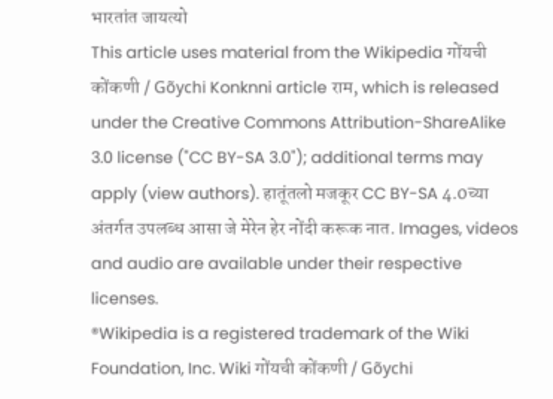भारतांत जायत्यो
This article uses material from the Wikipedia गोंयची कोंकणी / Gõychi Konknni article राम, which is released under the Creative Commons Attribution-ShareAlike 3.0 license ("CC BY-SA 3.0"); additional terms may apply (view authors). हातूंतलो मजकूर CC BY-SA 4.0च्या अंतर्गत उपलब्ध आसा जे मेरेन हेर नोंदी करूक नात. Images, videos and audio are available under their respective licenses.
®Wikipedia is a registered trademark of the Wiki Foundation, Inc. Wiki गोंयची कोंकणी / Gõychi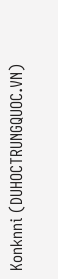Konknni (DUHOCTRUNGQUOC.VN)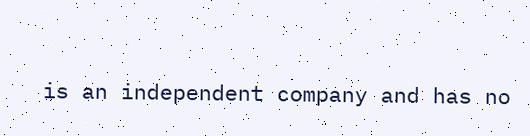is an independent company and has no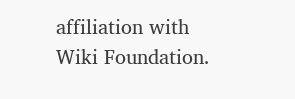affiliation with Wiki Foundation.